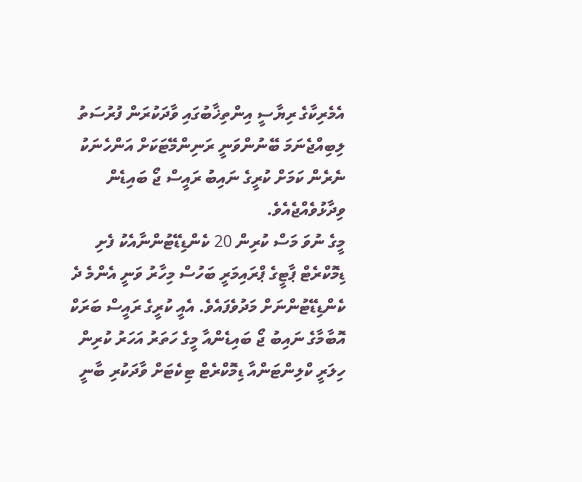އެމެރިކާގެ ރިޔާސީ އިންތިޚާބުގައި ވާދަކުރަން ފުރުސަތު ލިބިއްޖެނަމަ ބޭނުންވަނީ ރަނިންމޭޓަކަށް އަންހެނަކު ނެރެން ކަމަށް ކުރީގެ ނައިބު ރައީސް ޖޯ ބައިޑެން ވިދާޅުވެއްޖެއެވެ.
މީގެ ނުވަ މަސް ކުރިން 20 ކެންޑިޑޭޓުންނާއެކު ފެށި ޑިމޮކްރެޓް ޕާޓީގެ ޕްރައިމަރީ ބަހުސް މިހާރު ވަނީ އެންމެ ދެ ކެންޑިޑޭޓުންނަށް މަދުވެފައެވެ. އެއީ ކުރީގެ ރައީސް ބަރަކް އޮބާމާގެ ނައިބު ޖޯ ބައިޑެންއާ މީގެ ހަތަރު އަހަރު ކުރިން ހިލަރީ ކްލިންޓަންއާ ޑިމޮކްރެޓް ޓިކެޓަށް ވާދަކުރި ބާނީ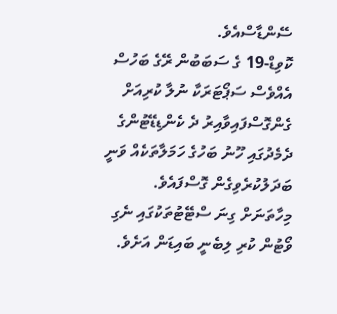ސޭންޑާސްއެވެ.
ކޮވިޑް-19 ގެ ސަބަބުން ރޭގެ ބަހުސް އެއްވެސް ސަޕޯޓަރަކާ ނުލާ ކުރިއަށް ގެންގޮސްފައިވާއިރު ދެ ކެންޑިޑޭޓުންގެ ދެމެދުގައި ހޫނު ބަހުގެ ހަމަލާތަކެއް ވަނީ ބަދަލުކުރެވިގެން ގޮސްފައެވެ.
މިހާތަނަށް ގިނަ ސްޓޭޓުތަކުގައި ނެގި ވޯޓުން ކުރި ލިބެނީ ބައިޑަން އަށެވެ.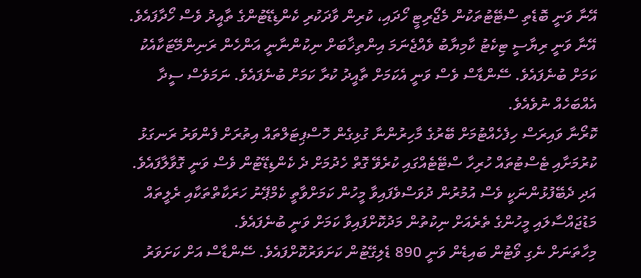އޭނާ ވަނީ ބޮޑެތި ސްޓޭޓުތަކުން މެޖޯރިޓީ ހޯދައި، ކުރިން ވާދަކުރި ކެންޑިޑޭޓުންގެ ތާއީދު ވެސް ހޯދާފައެވެ.
އޭނާ ވަނީ ރިޔާސީ ޓިކެޓު ކާމިޔާބު ވެއްޖެނަމަ އިންތިޚާބަށް ނިކުންނާނީ އަންހެން ރަނިންމޭޓަކާއެކު ކަމަށް ބުނެފައެވެ. ސޭންޑާސް ވެސް ވަނީ އެކަމަށް ތާއީދު ކުރާ ކަމަށް ބުނެފައެވެ. ނަމަވެސް ސީދާ އެއްބަހެއް ނުވެއެވެ.
ކޮރޯނާ ވައިރަސް ހިފެހެއްޓުމަށް ބޭރުގެ މާހިރުންނާ ގުޅިގެން ހޮސްޕިޓަލްތައް އިތުރަށް ފެންވަރު ރަނގަޅު ކުރުމަށާއި ޓެސްޓުތައް ހުރިހާ ސްޓޭޓެއްގައި ކުރެވޭ ގޮތް ހެދުމަށް ދެ ކެންޑިޑޭޓުން ވެސް ވަނީ ގޮވާލާފައެވެ.
އަދި ދެބޭފުޅުންނަކީ ވެސް އުމުރުން ދުވަސްވެފައިވާ މީހުން ކަމަށްވާތީ ކެމްޕޭނު ހަރަކާތްތަކާއި ރެލީތައް މަޑުޖައްސާލައި މީހުންގެ ތެރެއަށް ނިކުތުން މަދުކޮށްފައިވާ ކަމަށް ވަނީ ބުނެފައެވެ.
މިހާތަނަށް ނެގި ވޯޓުން ބައިޑެން ވަނީ 890 ޑެލިގޭޓުން ކަށަވަރުކޮށްފައެވެ. ސޭންޑާސް އަށް ކަށަވަރު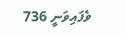ވެފައިވަނީ 736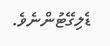ޑެލިގޭޓުންނެވެ.